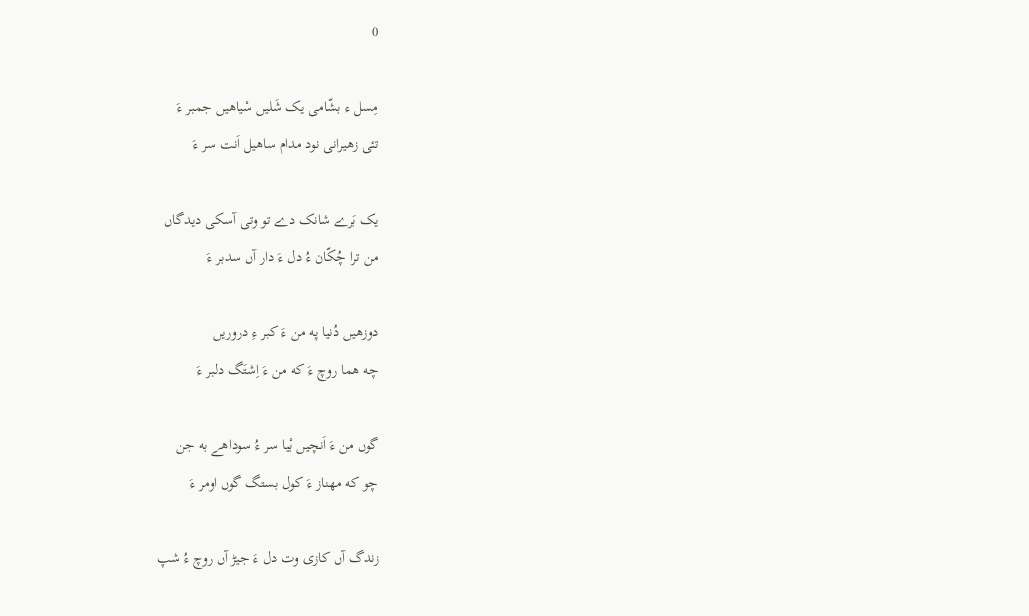0

مِسل ء بشّامی یک شَلیں سْیاهیں جمبر ءَ
تئی زهیرانی نود مدام ساهیل اَنت سر ءَ

یک بَرے شانک دے تو وتی آسکی دیدگاں
من ترا چُکّان ءُ دل ءَ دار آں سدبر ءَ

دوزهیں دُنیا په من ءَ کبر ءِ دروریں
چه هما روچ ءَ که من ءَ اِشتَگ دلبر ءَ

گوں من ءَ اَنچیں بْیا سر ءُ سوداهے به جن
چو که مهناز ءَ کول بستگ گوں اومر ءَ

زندگ آں کازی وت دل ءَ جیڑ آں روچ ءُ شپ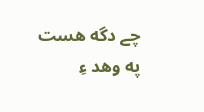چے دگه هست په وهد ءِ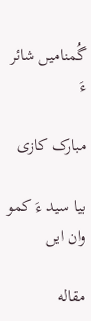گُمنامیں شائر ءَ

مبارک کازی

بیا سید ءَ کمو وان ایں

مقاله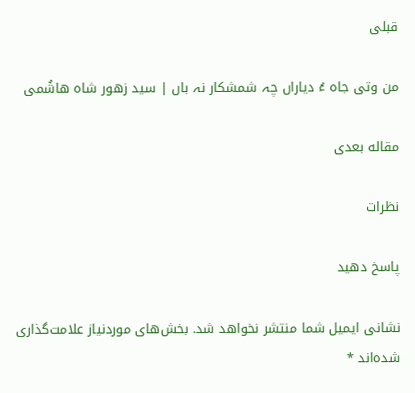قبلی

من وتی جاه ءُ دیاراں چہ شمشکار نہ باں | سید زهور شاه هاشُمی

مقاله بعدی

نظرات

پاسخ دهید

نشانی ایمیل شما منتشر نخواهد شد. بخش‌های موردنیاز علامت‌گذاری شده‌اند *